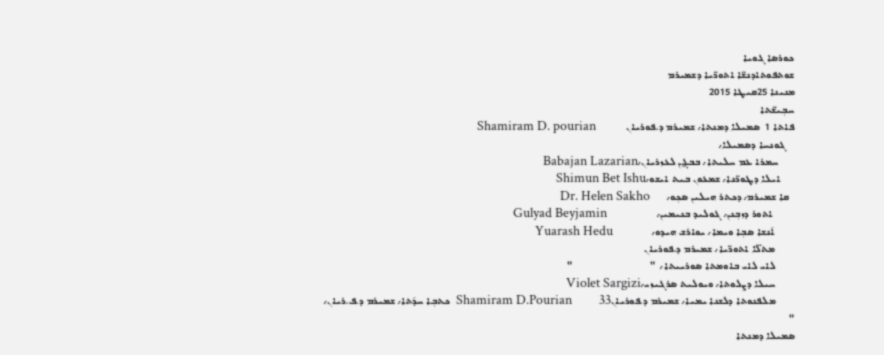ܟܘܪܣܐ ܓܘܝܐ
ܫܘܬܦܘܬܐܕܢܫ̈ܐ ܐܬܘܖ̈ܝܐ ܕܫܡܝܪܡ
ܡܢܝܢܐ 25ܩܝܛܐ 2015
ܚܒܼܝܫ̈ܬܐ
ܦܐܬܐ 1  ܣܡܝܠܐ ܕܡܢܬܐ܇ ܫܡܝܪܡ ܕ.ܦܘܪܝܐܢ           Shamiram D. pourian
   ܓܘܢܚܐ ܕܣܡܝܠܐ܇
      ܚܡܪܐ ܥܡ ܚܠܝܬܐ܇ ܒܒܓ̰ܢ ܠܥܙܪܝܐܢ܇Babajan Lazarian
     ܐܝܠܐ ܕܛܘܖ̈ܢܐ܇ ܫܡܥܘܢ ܒܝܬ ܐܝܫܘ܇Shimun Bet Ishu
  ܩܐ ܫܡܝܪܡ܇ ܕܟܬܪ ܗܝܠܝܢ ܣܟܼܘ܇      Dr. Helen Sakho
        ܐܬܘܪ ܕܙܒܼܢܢ܇ ܓܘܠܝܕ ܒܢܝܡܝܢ܇                  Gulyad Beyjamin
       ܐ݇ܢܫܐ ܣܒܼܐ ܘܝܡܐ܇ ܝܘܐܪܫ ܗܝܕܘ܇              Yuarash Hedu
       ܡܬܠ̈ܐ ܐܬܘܖ̈ܝܐ܇ ܫܡܝܪܡ ܕ.ܦܘܪܝܐܢ
       ܠܐܝ ܠܐܝ ܒܐܘܡܬܐ ܣܘܪܝܝܬܐ܇  "                            "
       ܚܝܠܐ ܕܨܠܘܬܐ܇ ܘܝܘܠܝܬ ܣܪܓܝܙܝ܇Violet Sargizi
       ܡܠܦܢܘܬܐ ܕܠܫܢܐ ܝܡܝܐ܇ ܫܡܝܪܡ ܕ.ܦܘܪܝܐܢShamiram D.Pourian         33  ܟܬܒܼܐ ܚܕ݇ܬܐ܇ ܫܡܝܪܡ ܕ.ܦ.ܪܝܐܢ܇                           "
ܣܡܝܠܐ ܕܡܢܬܐ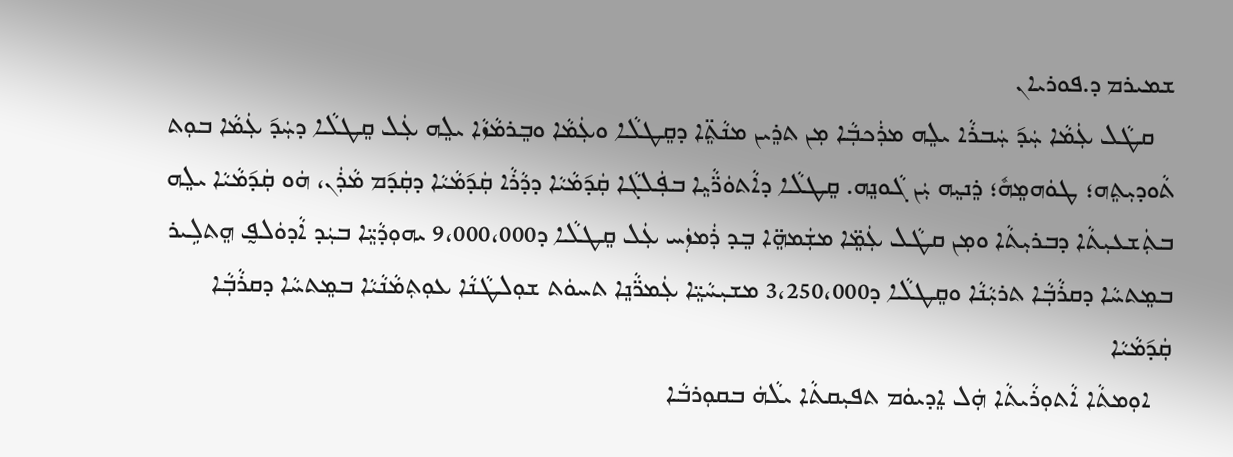ܫܡܝܪܡ ܕ.ܦܘܪܝܐܢ
   ܩܛܵܠ ܥܲܡܵܐ ܚܲܕ݇ ܚܲܒܪܵܐ ܝܠܸܗ ܡܪܲܟܒܼܵܐ ܡܼܢ ܬܪܸܝܢ ܡܢܵܬܸ̈ܐ ܕܩܸܛܠܵܐ ܘܥܲܡܵܐ ܘܒܸܪܡܵܙܵܐ ܝܠܸܗ ܥܲܠ ܩܸܛܠܵܐ ܕܚܲܕ݇ ܥܲܡܵܐ ܒܘܼܬ ܬܵܘܕܝܼܬܸܗ؛ ܛܘܿܗܡܸܗܽ؛ ܪܸܢܝܸܗ ܝܲܢ ܓܵܘܢܸܗ. ܩܸܛܠܵܐ ܕܐܵܬܘܿܖ̈ܵܝܸܐ ܒܦܲܠܓܵܐ ܩܲܕ݇ܡܵܝܵܐ ܕܕܵܪܵܐ ܩܲܕ݇ܡܵܝܵܐ ܕܩܲܕ݇ܡ ܡܵܪܲܢ، ܗܿܘ ܩܲܕ݇ܡܵܝܵܐ ܝܠܸܗ ܒܬܲܫܥܝܼܬܵܐ ܕܒܪܝܼܬܵܐ ܘܡܼܢ ܩܛܵܠ ܥܲܡܸ̈ܐ ܡܫܲܡܗܸ̈ܐ ܒܸܕ ܪܲܡܙܲܚ ܥܲܠ ܩܸܛܠܵܐ ܕ9،000،000 ܝܗܘܼܕܵܝܸ̈ܐ ܒܝܲܕ ܐܵܕܘܿܠܦ̰ ܗܸܬܠܹܝܪ ܒܡܸܬܚܵܐ ܕܩܪܵܒܼܵܐ ܬܪܝܼܵܢܵܐ ܘܩܸܛܠܵܐ ܕ3،250،000 ܡܫܝܼܚܵܝܸ̈ܐ ܥܲܡܖ̈ܵܢܸܐ ܬܚܘܿܬ ܫܘܼܠܛܵܢܵܐ ܥܘܼܬܼܡܵܢܵܝܵܐ ܒܡܸܬܚܵܐ ܕܩܪܵܒܼܵܐ ܩܲܕ݇ܡܵܝܵܐ
   ܐܘܼܡܬܵܐ ܐܵܬܘܼܪܵܝܬܵܐ ܗܲܠ ܐܸܕܝܘܿܡ ܬܦܝܼܩܬܵܐ ܝܠܵܗܿ ܒܩܘܼܪܒܵܐ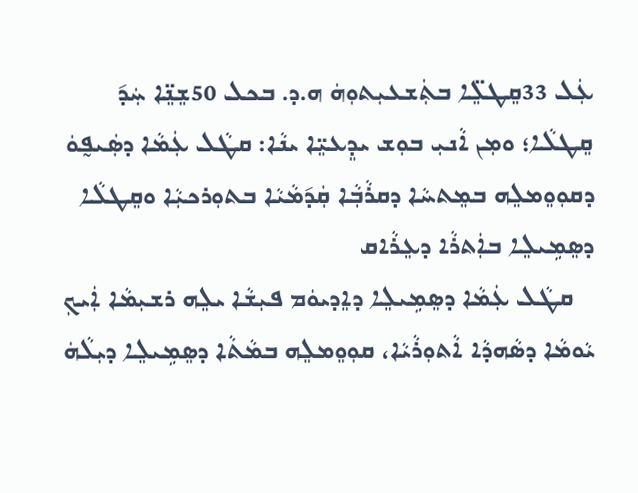ܥܲܠ 33ܩܸܛܠܸ̈ܐ ܒܬܲܫܥܝܼܬܘܼܗܿ ܗ.ܕ. ܒܟܠ 50ܫܸܢܸ̈ܐ ܚܲܕ݇ ܩܸܛܠܵܐ؛ ܘܡܼܢ ܐܵܢܝܼ ܒܘܼܫ ܝܕܸܥܝܸ̈ܐ ܝܢܵܐ: ܩܛܵܠ ܥܲܡܵܐ ܕܣܲܝܦ̰ܘܿ ܕܩܘܼܘܸܡܠܸܗ ܒܡܸܬܚܵܐ ܕܩܪܵܒܼܵܐ ܩܲܕ݇ܡܵܝܵܐ ܒܬܘܼܪܟܝܼܵܐ ܘܩܸܛܠܵܐ ܕܣܸܡܹܝܠܸܐ ܒܐܲܬܪܵܐ ܕܥܸܪܵܐܩ
   ܩܛܵܠ ܥܲܡܵܐ ܕܣܸܡܹܝܠܸܐ ܕܐܸܕܝܘܿܡ ܦܝܼܫܵܐ ܝܠܸܗ ܪܫܝܼܡܵܐ ܐܲܝܟܼ ܝܵܘܡܵܐ ܕܣܵܗܕܵܐ ܐܵܬܘܼܪܵܝܵܐ، ܩܘܼܘܸܡܠܸܗ ܒܡܵܬܵܐ ܕܣܸܡܹܝܠܸܐ ܕܝܼܠܵܗܿ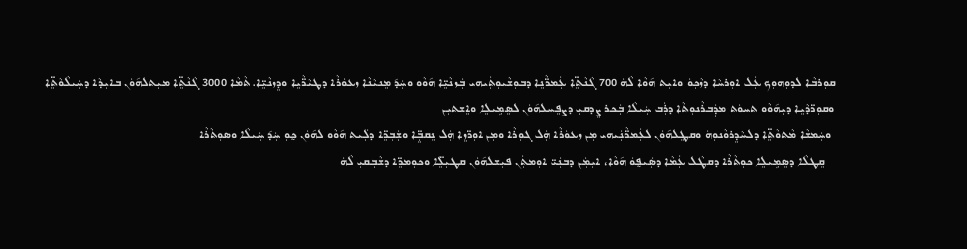ܩܘܼܪܒܵܐ ܠܕܘܼܗܘܼܟ ܥܲܠ ܐܘܼܪܚܵܐ ܕܙܵܟܼܘܿ ܘܐܝܼܬ ܗ݇ܘܵܐ ܠܵܗܿ 700 ܓܵܢܵܬܸ̈ܐ ܥܲܡܖ̈ܵܢܸܐ ܕܒܘܼܫܵܝܘܼܬܲܝܗܝ ܒܲܙܢܵܝܸ̈ܐ ܗ݇ܘܵܘ ܘܚܲܕ݇ ܡܸܢܝܵܢܵܐ ܙܥܘܿܪܵܐ ܕܛܝܵܖ̈ܵܝܸܐ ܘܕܸܙܢܵܝܸ̈ܐ. ܬܵܡܵܐ 3000 ܓܵܢܵܬܸ̈ܐ ܡܝܼܬܠܗ݇ܘܿܢ ܒܐܝܼܕܵܐ ܕܚܲܝܠܵܘܵܬܸ̈ܐ ܘܩܘܼܖ̈ܕܵܝܸܐ ܕܝܼܗ݇ܘܵܘ ܬܚܘܿܬ ܡܕܲܒܪܵܢܘܼܬܵܐ ܕܪܲܒ ܚܲܝܠܵܐ ܒܲܟܪ ܨܸܕܩܝܼ ܕܨܦܸܚܠܗ݇ܘܿܢ ܠܣܸܡܹܝܠܸܐ ܘܐܸܫܬܝܼܢ
 ܘܚܲܡܫܵܐ ܡܵܬܘܵܬܸ̈ܐ ܕܠܚܵܕܸܪܘܵܢܘܼܗܿ ܘܩܛܸܠܗ݇ܘܿܢ ܠܥܲܡܖ̈ܵܢܲܝܗܝ ܡܼܢ ܙܥܘܿܪܵܐ ܗܲܠ ܓܘܼܪܵܐ ܘܡܼܢ ܐܘܼܖ̈ܙܸܐ ܗܲܠ ܢܸܩܒܼܸ̈ܐ ܘܫܲܒܼܖܸ̈ܐ ܕܠܲܝܬ ܗ݇ܘܵܘ ܠܗ݇ܘܿܢ ܟ̰ܘܼ ܚܲܕ݇ ܚܲܝܠܵܐ ܘܣܘܼܬܵܪܵܐ
   ܩܸܛܠܵܐ ܕܣܸܡܹܝܠܸܐ ܟܘܼܬܵܪܵܐ ܕܩܛܵܠ ܥܲܡܵܐ ܕܣܲܝܦ̰ܘܿ ܗ݇ܘܵܐ، ܐܝܼܡܲܢ ܕܒܢܲܝ̈ ܐܘܼܡܬܲܢ ܦܝܼܫܠܗ݇ܘܿܢ ܩܛܝܼܠܸ̈ܐ ܘܟܘܼܡܖܸ̈ܐ ܕܫܵܒܼܩܝܼ ܠܵܗܿ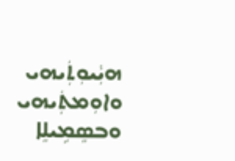ܗܝܼܵܝܘܼܬܲܝܗܝ ܘܐܘܼܡܬܲܝܗܝ ܘܒܣܸܡܹܝܠܸܐ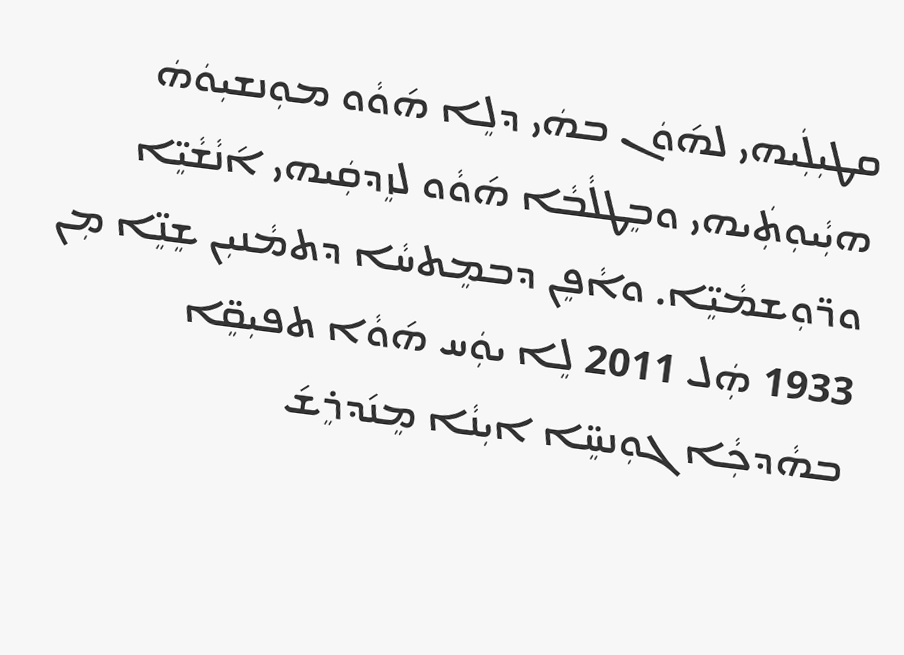ܩܛܝܼܠܲܝܗܝ ܠܗ݇ܘܿܢ ܒܗܿܝ ܕܠܸܐ ܗ݇ܘܵܘ ܡܘܼܢܫܝܼܘܿܗܿ ܗܝܼܵܝܘܼܬܲܝܗܝ ܘܒܸܛܠܵܒܵܐ ܗ݇ܘܵܘ ܠܙܸܕܩܲܝܗܝ ܐ݇ܢܵܫܵܝܸ̈ܐ ܘܖ̈ܘܼܫܡܵܝܸ̈ܐ. ܘܐܵܦܸܢ ܕܒܡܸܬܚܵܐ ܕܬܡܵܢܝܼܢ ܫܸܢܸ̈ܐ ܡܼܢ 1933 ܗܲܠ 2011 ܠܸܐ ܝܘܲܚ ܗ݇ܘܵܐ ܬܦܝܼܩܸ̈ܐ ܒܗܵܕܟܼܵܐ ܓܘܼܢܚܸ̈ܐ ܐܝܼܢܵܐ ܡܸܢ݇ܕܪܸܫ݇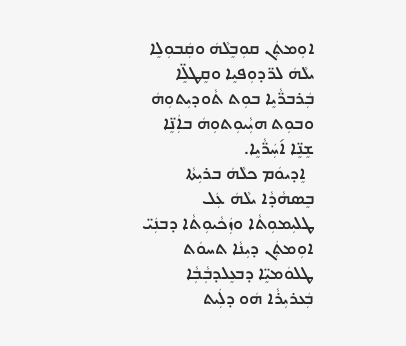ܐܘܼܡܬܲܢ ܩܘܼܒܸܠܵܗܿ ܘܩܲܒܘܼܠܸܐ ܝܠܵܗܿ ܠܖ̈ܕܘܼܦܝܸܐ ܘܩܸܛܠܸ̈ܐ ܒܲܪܒܖ̈ܵܝܸܐ ܒܘܼܬ ܬܵܘܕܝܼܬܘܼܗܿ ܘܒܘܼܬ ܗܝܼܵܝܘܼܬܘܼܗܿ ܒܐܲܢܸ̈ܐ ܫܸܢܸ̈ܐ ܐ݇ܚܲܖ̈ܵܝܸܐ.
  ܐܸܕܝܘܿܡ ܟܠܵܗܿ ܒܪܝܼܬܵܐ ܒܸܣܗܵܕܵܐ ܝܠܵܗܿ ܥܲܠ ܛܠܝܼܡܘܼܬܵܐ ܘܙܲܟܵܝܘܼܬܵܐ ܕܒܢܲܝ̈ ܐܘܼܡܬܲܢ ܕܝܼܢܵܐ ܬܚܘܿܬ ܛܠܘܿܡܝܸ̈ܐ ܕܒܥܸܠܕܒܼܵܒܼܵܐ ܒܲܥܪܝܼܪܵܐ ܗܿܘ ܕܠܲܝܬ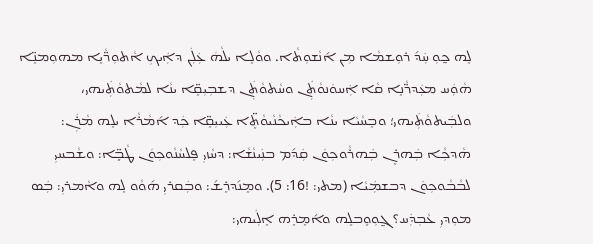ܠܸܗ ܟ̰ܘܼ ܚܲܕ݇ ܪܘܼܫܡܵܐ ܡܼܢ ܐ݇ܢܵܫܘܼܬܵܐ. ܘܘܵܠܸܐ ܝܠܵܗܿ ܥܲܠܲܢ ܕܐܲܝܟܼ ܐܵܬܘܼܖ̈ܵܝܸܐ ܡܗܘܼܡܢܸ̈ܐ ܗܵܘܲܚ ܡܥܲܕܖ̈ܵܢܸܐ ܩܵܐ ܐܲܚܘܿܢܘܵܬܲܢ ܘܚܵܬܘܵܬܲܢ ܕܫܒܼܝܼܩܸ̈ܐ ܝܢܵܐ ܠܡܵܬܘܵܬܲܝܗܝ، ܘܠܒܲܝܬܘܵܬܲܝܗܝ؛ ܘܒܸܚܵܝܵܐ ܝܢܵܐ ܒܐܲܝܟܵܢܵܝܘܵܬܸ̈ܐ ܥܲܝܝܼܩܸ̈ܐ ܟܲܕ ܐ݇ܡܵܪܵܐ ܝܠܸܗ ܡܵܪܲܢ: ܗܵܕܟܼܵܐ ܒܲܗܪܸܢ ܒܲܗܪܵܘܟܼܘܿܢ ܩܲܕ݇ܡ ܒܢܲܝܢܵܫܵܐ: ܕܚܵܙܝܼ ܦܸܠܚܵܢܵܘܟܼܘܿܢ ܛܵܒܼܸ̈ܐ: ܘܫܵܒܚܝܼ ܠܒܵܒܵܘܟܼܘܿܢ ܕܒܫܡܲܝܵܐ (ܡܬܝ: !16: 5). ܘܡܸܢ݇ܕܪܸܫ݇: ܘܒܲܩܪܝܼ ܗ݇ܘܵܘ ܠܸܗ ܘܐܵܡܪܝܼ: ܒܲܣ ܡܘܼܕܝܼ ܥܵܒܼܕܲܚ؟ ܓ̰ܘܼܘܸܒܠܸܗ ܘܐ݇ܡܸܪܸܗ ܐܸܠܲܝܗܝ: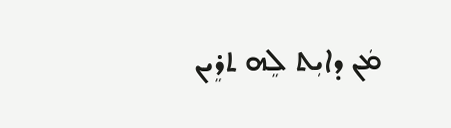ܡܿܢ ܕܐܝܼܬ ܠܸܗ ܬܪܸܝܢ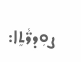ܨܘܼܕܖ̈ܵܬܸܐ: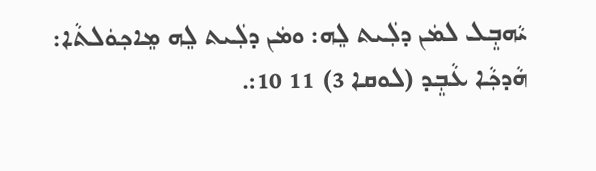ܝܵܗܒܼܸܠ ܠܡܿܢ ܕܠܲܝܬ ܠܸܗ: ܘܡܿܢ ܕܠܲܝܬ ܠܸܗ ܡܸܐܟܼܘܿܠܬܵܐ: ܗܵܕܟܼܵܐ ܥܵܒܼܸܕ (ܠܘܩܐ 3) 11 10:.